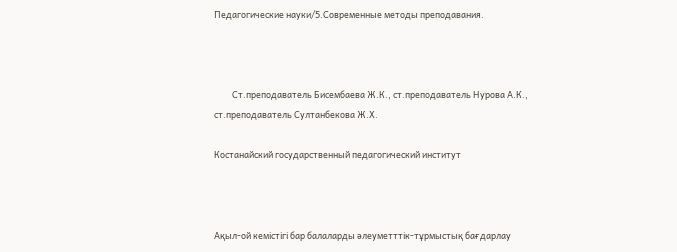Педагогические науки/5.Современные методы преподавания.



         Ст.преподаватель Бисембаева Ж.К., ст.преподаватель Нурова А.К., ст.преподаватель Султанбекова Ж.Х.

Костанайский государственный педагогический институт



Ақыл-ой кемістігі бар балаларды әлеуметттік-тұрмыстық бағдарлау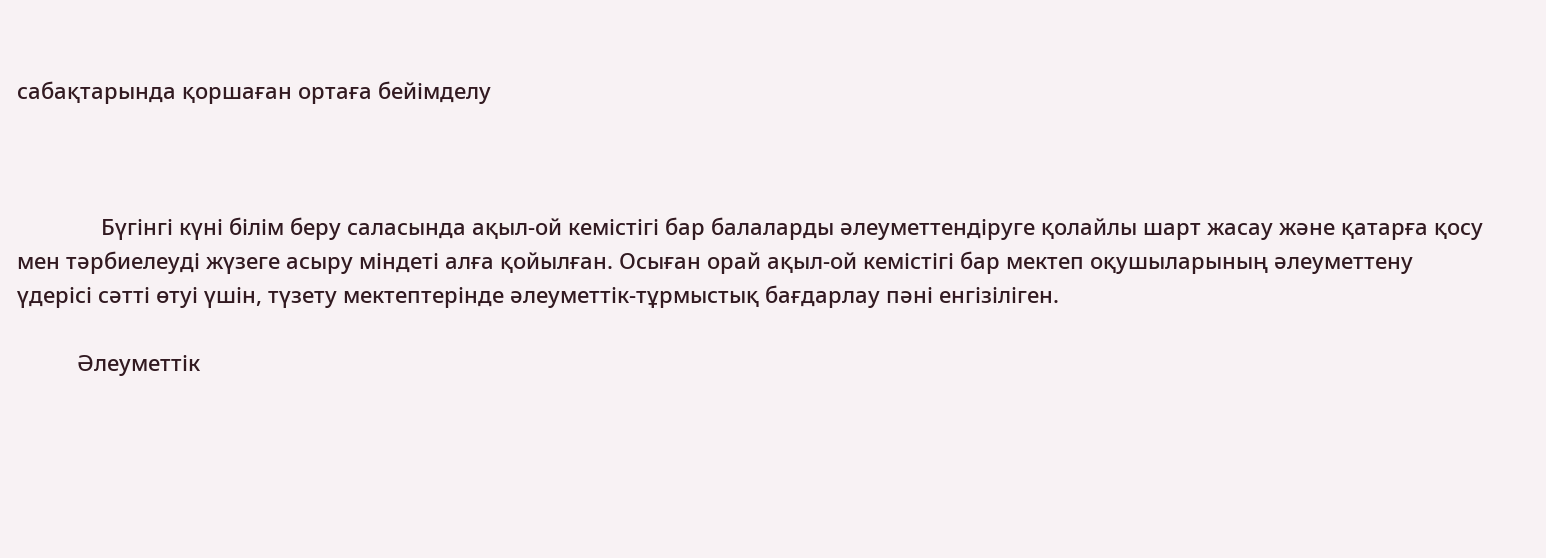сабақтарында қоршаған ортаға бейімделу



              Бүгінгі күні білім беру саласында ақыл-ой кемістігі бар балаларды әлеуметтендіруге қолайлы шарт жасау және қатарға қосу мен тәрбиелеуді жүзеге асыру міндеті алға қойылған. Осыған орай ақыл-ой кемістігі бар мектеп оқушыларының әлеуметтену үдерісі сәтті өтуі үшін, түзету мектептерінде әлеуметтік-тұрмыстық бағдарлау пәні енгізіліген.

          Әлеуметтік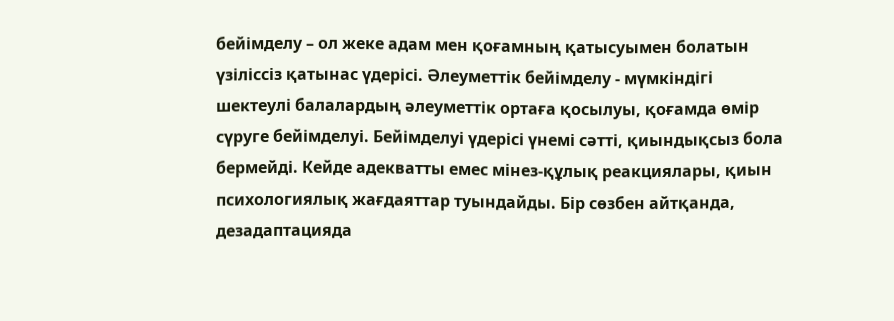бейімделу – ол жеке адам мен қоғамның қатысуымен болатын үзіліссіз қатынас үдерісі. Әлеуметтік бейімделу - мүмкіндігі шектеулі балалардың әлеуметтік ортаға қосылуы, қоғамда өмір сүруге бейімделуі. Бейімделуі үдерісі үнемі сәтті, қиындықсыз бола бермейді. Кейде адекватты емес мінез-құлық реакциялары, қиын психологиялық жағдаяттар туындайды. Бір сөзбен айтқанда, дезадаптацияда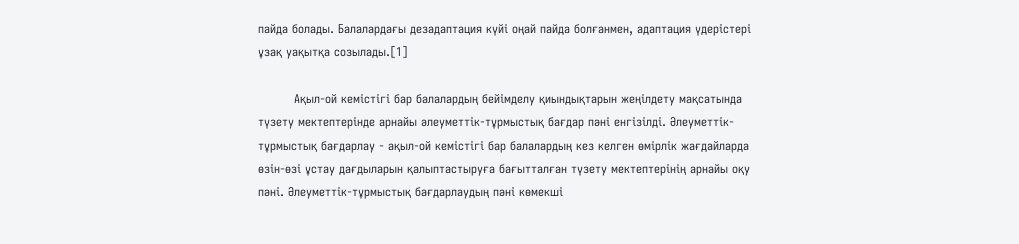пайда болады. Балалардағы дезадаптация күйі оңай пайда болғанмен, адаптация үдерістері ұзақ уақытқа созылады.[1]

         Ақыл-ой кемістігі бар балалардың бейімделу қиындықтарын жеңілдету мақсатында түзету мектептерінде арнайы әлеуметтік-тұрмыстық бағдар пәні енгізілді. Әлеуметтік-тұрмыстық бағдарлау - ақыл-ой кемістігі бар балалардың кез келген өмірлік жағдайларда өзін-өзі ұстау дағдыларын қалыптастыруға бағытталған түзету мектептерінің арнайы оқу пәні. Әлеуметтік-тұрмыстық бағдарлаудың пәні көмекші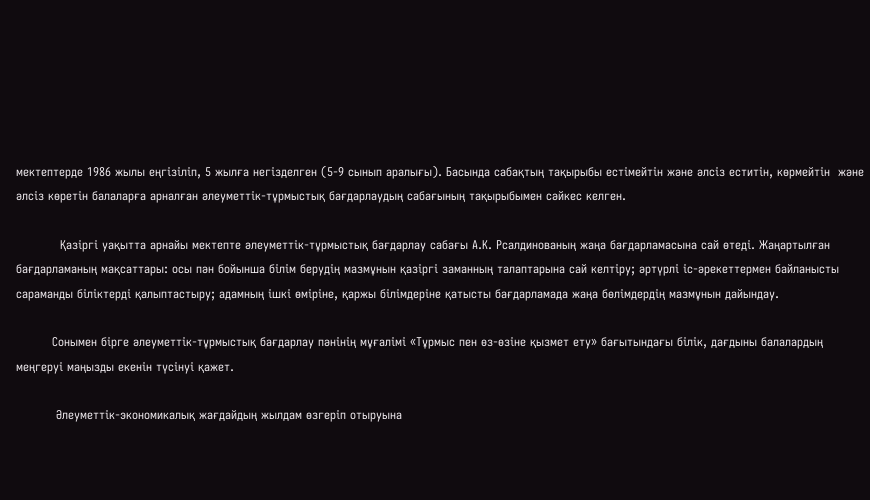мектептерде 1986 жылы еңгізіліп, 5 жылға негізделген (5-9 сынып аралығы). Басында сабақтың тақырыбы естімейтін және әлсіз еститін, көрмейтін  және  әлсіз көретін балаларға арналған әлеуметтік-тұрмыстық бағдарлаудың сабағының тақырыбымен сәйкес келген.

           Қазіргі уақытта арнайы мектепте әлеуметтік-тұрмыстық бағдарлау сабағы А.К. Рсалдинованың жаңа бағдарламасына сай өтеді. Жаңартылған бағдарламаның мақсаттары: осы пән бойынша білім берудің мазмұнын қазіргі заманның талаптарына сай келтіру; әртүрлі іс-әрекеттермен байланысты сараманды біліктерді қалыптастыру; адамның ішкі өміріне, қаржы білімдеріне қатысты бағдарламада жаңа бөлімдердің мазмұнын дайындау.

         Сонымен бірге әлеуметтік-тұрмыстық бағдарлау пәнінің мұғалімі «Тұрмыс пен өз-өзіне қызмет ету» бағытындағы білік, дағдыны балалардың меңгеруі маңызды екенін түсінуі қажет.

          Әлеуметтік-экономикалық жағдайдың жылдам өзгеріп отыруына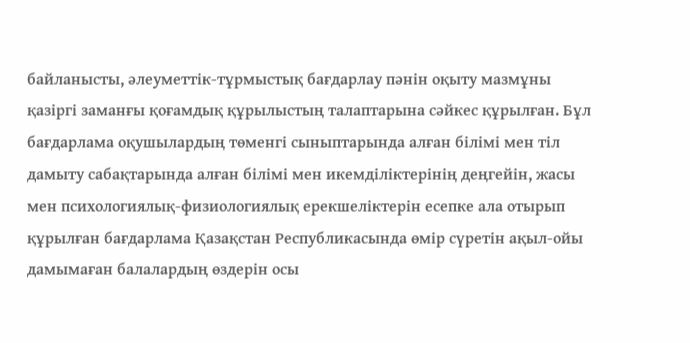байланысты, әлеуметтік-тұрмыстық бағдарлау пәнін оқыту мазмұны қазіргі заманғы қоғамдық құрылыстың талаптарына сәйкес құрылған. Бұл бағдарлама оқушылардың төменгі сыныптарында алған білімі мен тіл дамыту сабақтарында алған білімі мен икемділіктерінің деңгейін, жасы мен психологиялық-физиологиялық ерекшеліктерін есепке ала отырып құрылған бағдарлама Қазақстан Республикасында өмір сүретін ақыл-ойы дамымаған балалардың өздерін осы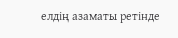елдің азаматы ретінде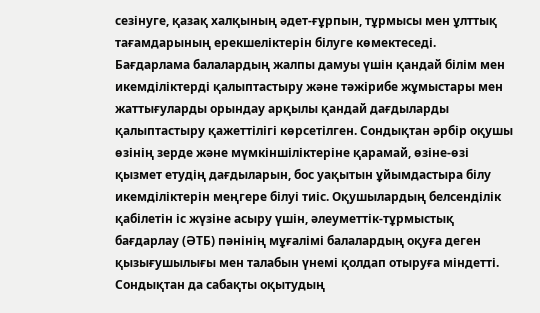сезінуге, қазақ халқының әдет-ғұрпын, тұрмысы мен ұлттық тағамдарының ерекшеліктерін білуге көмектеседі. Бағдарлама балалардың жалпы дамуы үшін қандай білім мен икемділіктерді қалыптастыру және тәжірибе жұмыстары мен жаттығуларды орындау арқылы қандай дағдыларды қалыптастыру қажеттілігі көрсетілген. Сондықтан әрбір оқушы өзінің зерде және мүмкіншіліктеріне қарамай, өзіне-өзі қызмет етудің дағдыларын, бос уақытын ұйымдастыра білу икемділіктерін меңгере білуі тиіс. Оқушылардың белсенділік қабілетін іс жүзіне асыру үшін, әлеуметтік-тұрмыстық бағдарлау (ӘТБ) пәнінің мұғалімі балалардың оқуға деген қызығушылығы мен талабын үнемі қолдап отыруға міндетті. Сондықтан да сабақты оқытудың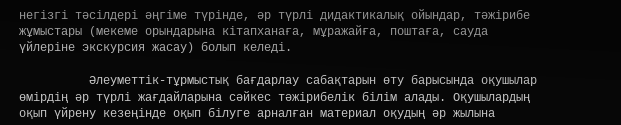негізгі тәсілдері әңгіме түрінде, әр түрлі дидактикалық ойындар, тәжірибе жұмыстары (мекеме орындарына кітапханаға, мұражайға, поштаға, сауда үйлеріне экскурсия жасау) болып келеді.

          Әлеуметтік-тұрмыстық бағдарлау сабақтарын өту барысында оқушылар өмірдің әр түрлі жағдайларына сәйкес тәжірибелік білім алады. Оқушылардың оқып үйрену кезеңінде оқып білуге арналған материал оқудың әр жылына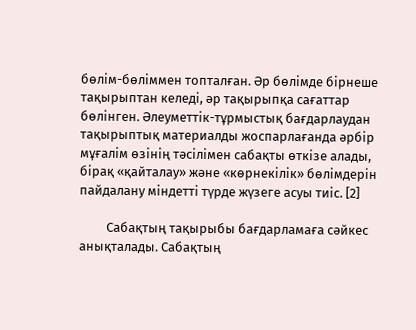бөлім-бөліммен топталған. Әр бөлімде бірнеше тақырыптан келеді, әр тақырыпқа сағаттар бөлінген. Әлеуметтік-тұрмыстық бағдарлаудан тақырыптық материалды жоспарлағанда әрбір мұғалім өзінің тәсілімен сабақты өткізе алады, бірақ «қайталау» және «көрнекілік» бөлімдерін пайдалану міндетті түрде жүзеге асуы тиіс. [2]

         Сабақтың тақырыбы бағдарламаға сәйкес анықталады. Сабақтың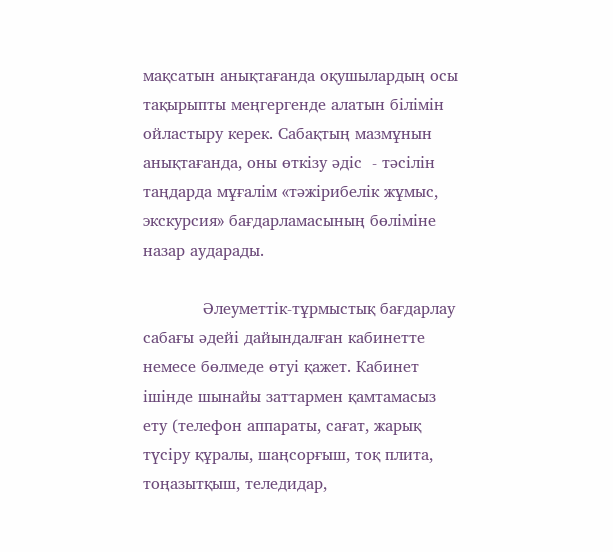мақсатын анықтағанда оқушылардың осы тақырыпты меңгергенде алатын білімін ойластыру керек. Сабақтың мазмұнын анықтағанда, оны өткізу әдіс  - тәсілін таңдарда мұғалім «тәжірибелік жұмыс, экскурсия» бағдарламасының бөліміне назар аударады.

            Әлеуметтік-тұрмыстық бағдарлау сабағы әдейі дайындалған кабинетте немесе бөлмеде өтуі қажет. Кабинет ішінде шынайы заттармен қамтамасыз ету (телефон аппараты, сағат, жарық түсіру құралы, шаңсорғыш, тоқ плита, тоңазытқыш, теледидар,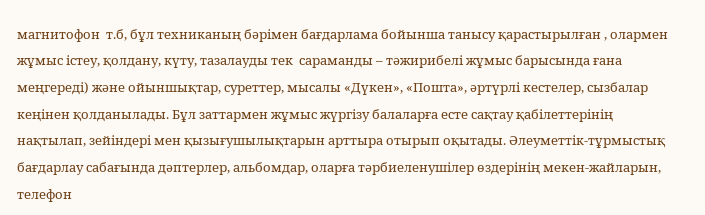магнитофон  т.б, бұл техниканың бәрімен бағдарлама бойынша танысу қарастырылған , олармен жұмыс істеу, қолдану, күту, тазалауды тек  сараманды – тәжирибелі жұмыс барысында ғана меңгереді) және ойыншықтар, суреттер, мысалы «Дүкен», «Пошта», әртүрлі кестелер, сызбалар кеңінен қолданылады. Бұл заттармен жұмыс жүргізу балаларға есте сақтау қабілеттерінің нақтылап, зейіндері мен қызығушылықтарын арттыра отырып оқытады. Әлеуметтік-тұрмыстық бағдарлау сабағында дәптерлер, альбомдар, оларға тәрбиеленушілер өздерінің мекен-жайларын, телефон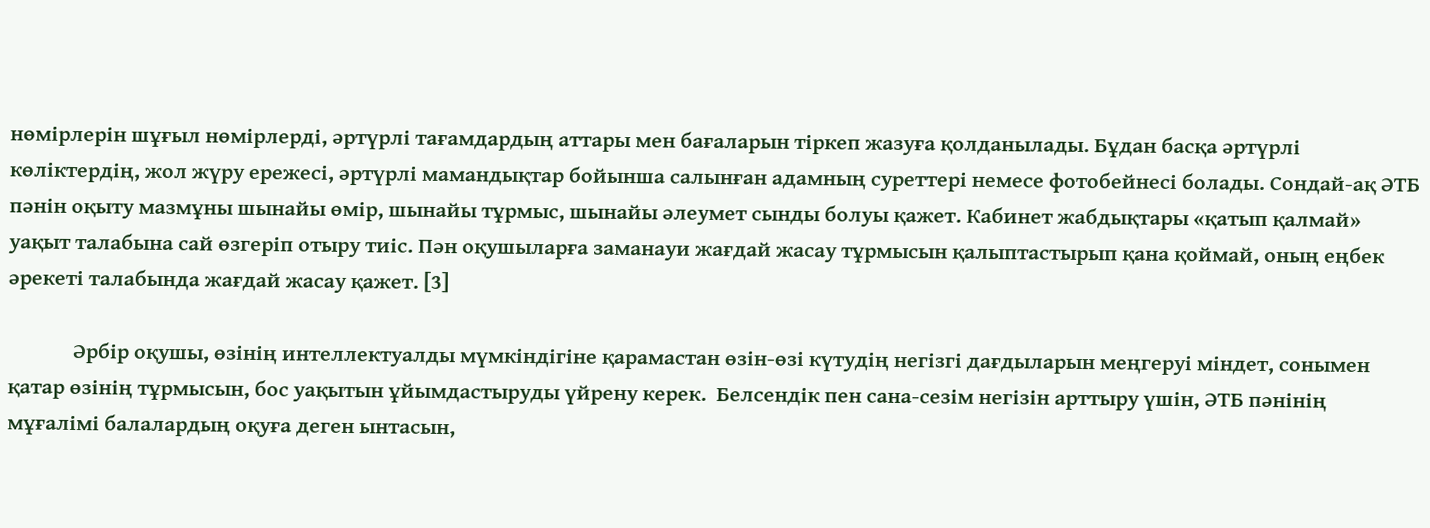нөмірлерін шұғыл нөмірлерді, әртүрлі тағамдардың аттары мен бағаларын тіркеп жазуға қолданылады. Бұдан басқа әртүрлі көліктердің, жол жүру ережесі, әртүрлі мамандықтар бойынша салынған адамның суреттері немесе фотобейнесі болады. Сондай-ақ ӘТБ пәнін оқыту мазмұны шынайы өмір, шынайы тұрмыс, шынайы әлеумет сынды болуы қажет. Кабинет жабдықтары «қатып қалмай» уақыт талабына сай өзгеріп отыру тиіс. Пән оқушыларға заманауи жағдай жасау тұрмысын қалыптастырып қана қоймай, оның еңбек әрекеті талабында жағдай жасау қажет. [3]

             Әрбір оқушы, өзінің интеллектуалды мүмкіндігіне қарамастан өзін-өзі күтудің негізгі дағдыларын меңгеруі міндет, сонымен қатар өзінің тұрмысын, бос уақытын ұйымдастыруды үйрену керек.  Белсендік пен сана-сезім негізін арттыру үшін, ӘТБ пәнінің мұғалімі балалардың оқуға деген ынтасын,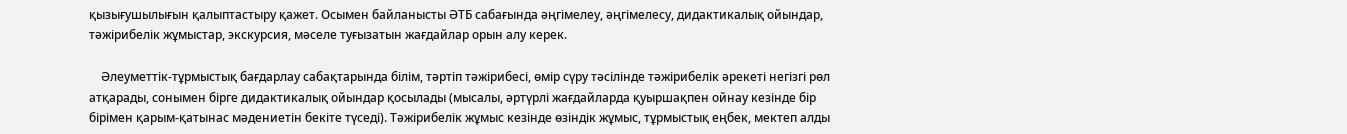қызығушылығын қалыптастыру қажет. Осымен байланысты ӘТБ сабағында әңгімелеу, әңгімелесу, дидактикалық ойындар, тәжірибелік жұмыстар, экскурсия, мәселе туғызатын жағдайлар орын алу керек.

    Әлеуметтік-тұрмыстық бағдарлау сабақтарында білім, тәртіп тәжірибесі, өмір сүру тәсілінде тәжірибелік әрекеті негізгі рөл атқарады, сонымен бірге дидактикалық ойындар қосылады (мысалы, әртүрлі жағдайларда қуыршақпен ойнау кезінде бір бірімен қарым-қатынас мәдениетін бекіте түседі). Тәжірибелік жұмыс кезінде өзіндік жұмыс, тұрмыстық еңбек, мектеп алды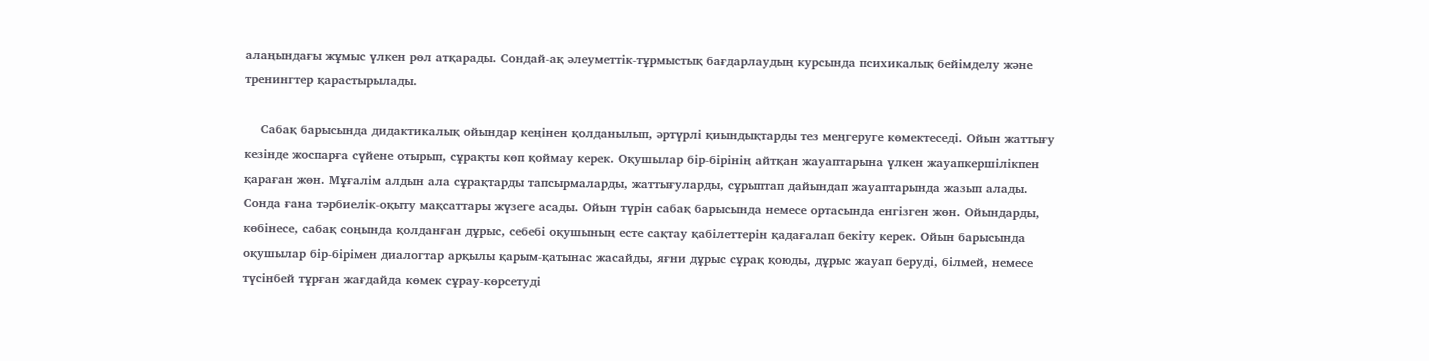алаңындағы жұмыс үлкен рөл атқарады. Сондай-ақ әлеуметтік-тұрмыстық бағдарлаудың курсында психикалық бейімделу және тренингтер қарастырылады.

    Сабақ барысында дидактикалық ойындар кеңінен қолданылып, әртүрлі қиындықтарды тез меңгеруге көмектеседі. Ойын жаттығу кезінде жоспарға сүйене отырып, сұрақты көп қоймау керек. Оқушылар бір-бірінің айтқан жауаптарына үлкен жауапкершілікпен қараған жөн. Мұғалім алдын ала сұрақтарды тапсырмаларды, жаттығуларды, сұрыптап дайындап жауаптарында жазып алады. Сонда ғана тәрбиелік-оқыту мақсаттары жүзеге асады. Ойын түрін сабақ барысында немесе ортасында енгізген жөн. Ойындарды, көбінесе, сабақ соңында қолданған дұрыс, себебі оқушының есте сақтау қабілеттерін қадағалап бекіту керек. Ойын барысында оқушылар бір-бірімен диалогтар арқылы қарым-қатынас жасайды, яғни дұрыс сұрақ қоюды, дұрыс жауап беруді, білмей, немесе түсінбей тұрған жағдайда көмек сұрау-көрсетуді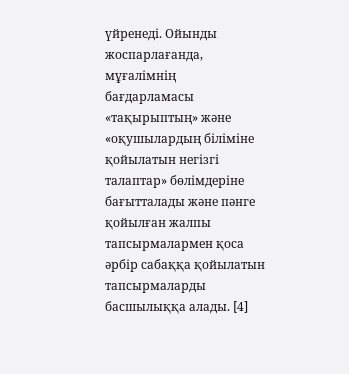үйренеді. Ойынды жоспарлағанда, мұғалімнің бағдарламасы «тақырыптың» және «оқушылардың біліміне қойылатын негізгі талаптар» бөлімдеріне бағытталады және пәнге қойылған жалпы тапсырмалармен қоса әрбір сабаққа қойылатын тапсырмаларды басшылыққа алады. [4]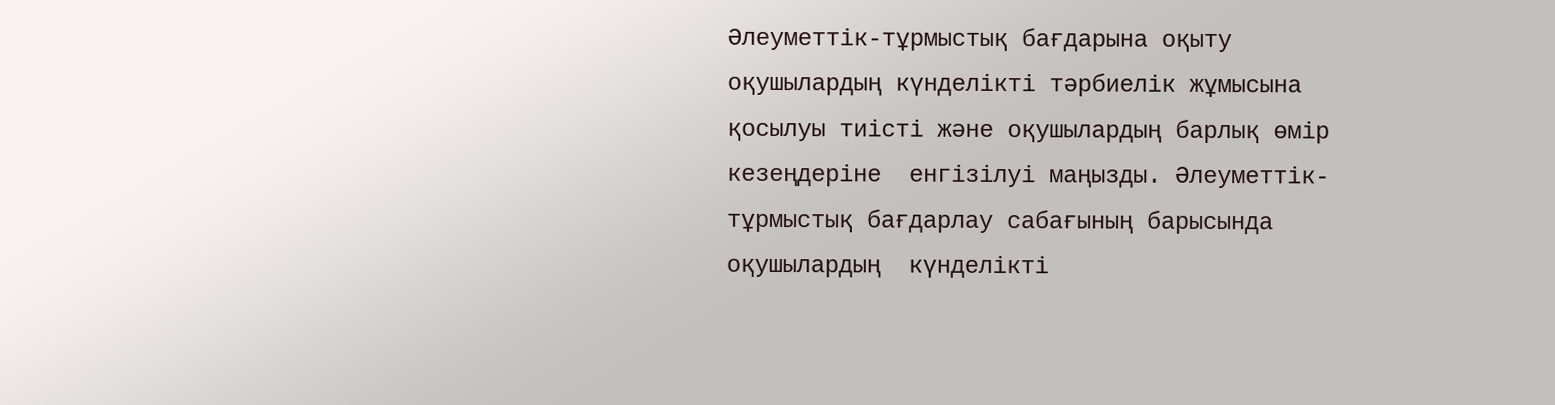Әлеуметтік-тұрмыстық бағдарына оқыту оқушылардың күнделікті тәрбиелік жұмысына қосылуы тиісті және оқушылардың барлық өмір кезеңдеріне  енгізілуі маңызды. Әлеуметтік-тұрмыстық бағдарлау сабағының барысында оқушылардың  күнделікті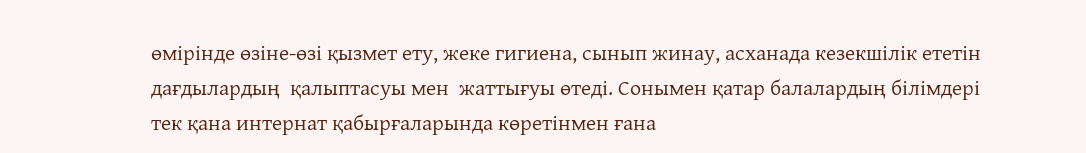өмірінде өзіне-өзі қызмет ету, жеке гигиена, сынып жинау, асханада кезекшілік ететін  дағдылардың  қалыптасуы мен  жаттығуы өтеді. Сонымен қатар балалардың білімдері тек қана интернат қабырғаларында көретінмен ғана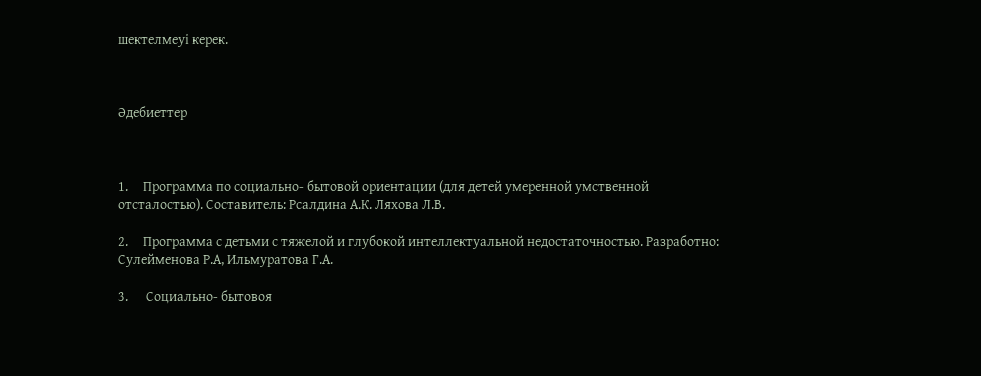шектелмеуі керек.



Әдебиеттер



1.     Программа по социально- бытовой ориентации (для детей умеренной умственной отсталостью). Составитель: Рсалдина А.К. Ляхова Л.В.

2.     Программа с детьми с тяжелой и глубокой интеллектуальной недостаточностью. Разработно: Сулейменова Р.А, Ильмуратова Г.А.

3.      Социально- бытовоя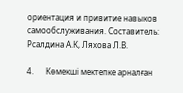ориентация и привитие навыков самообслуживания. Составитель: Рсалдина А.К, Ляхова Л.В.

4.      Көмекші мектепке арналған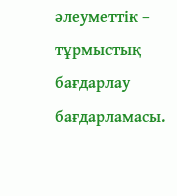әлеуметтік – тұрмыстық бағдарлау бағдарламасы.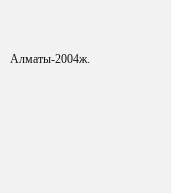Алматы-2004ж.